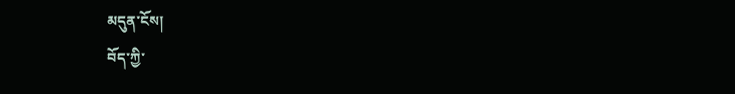མདུན་ངོས།
བོད་ཀྱི་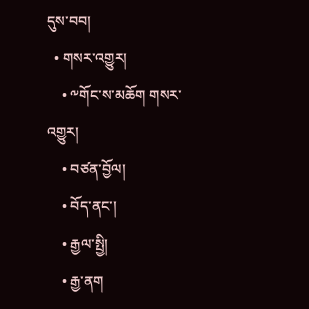དུས་བབ།
  • གསར་འགྱུར།
    • ༸གོང་ས་མཆོག གསར་འགྱུར།
    • བཙན་བྱོལ།
    • བོད་ནང་།
    • རྒྱལ་སྤྱི།
    • རྒྱ་ནག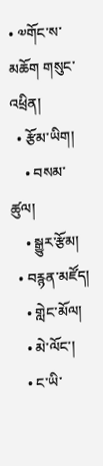• ༧གོང་ས་མཆོག གསུང་འཕྲིན།
  • རྩོམ་ཡིག།
    • བསམ་ཚུལ།
    • སྒྱུར་རྩོམ།
  • བརྙན་མཛོད།
    • གླེང་མོལ།
    • མེ་ལོང་།
    • ང་ཡི་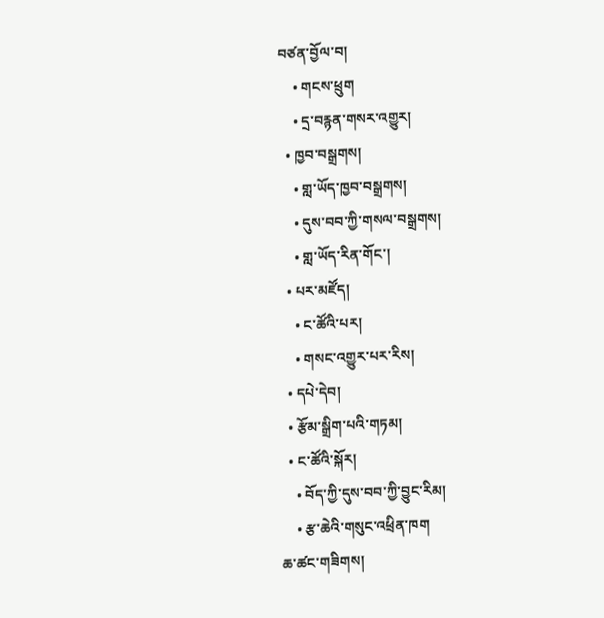བཙན་བྱོལ་བ།
    • གངས་ཕྲུག
    • དྲ་བརྙན་གསར་འགྱུར།
  • ཁྱབ་བསྒྲགས།
    • གླ་ཡོད་ཁྱབ་བསྒྲགས།
    • དུས་བབ་ཀྱི་གསལ་བསྒྲགས།
    • གླ་ཡོད་རིན་གོང་།
  • པར་མཛོད།
    • ང་ཚོའི་པར།
    • གསང་འགྱུར་པར་རིས།
  • དཔེ་དེབ།
  • རྩོམ་སྒྲིག་པའི་གཏམ།
  • ང་ཚོའི་སྐོར།
    • བོད་ཀྱི་དུས་བབ་ཀྱི་བྱུང་རིམ།
    • རྩ་ཆེའི་གསུང་འཕྲིན་ཁག
ཆ་ཚང་གཟིགས།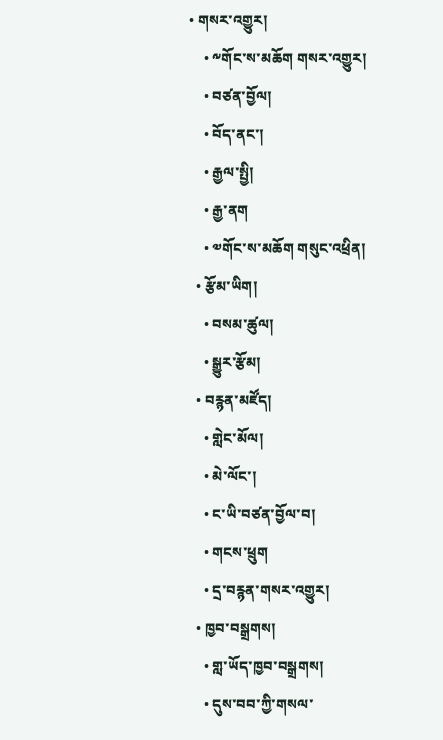• གསར་འགྱུར།
    • ༸གོང་ས་མཆོག གསར་འགྱུར།
    • བཙན་བྱོལ།
    • བོད་ནང་།
    • རྒྱལ་སྤྱི།
    • རྒྱ་ནག
    • ༧གོང་ས་མཆོག གསུང་འཕྲིན།
  • རྩོམ་ཡིག།
    • བསམ་ཚུལ།
    • སྒྱུར་རྩོམ།
  • བརྙན་མཛོད།
    • གླེང་མོལ།
    • མེ་ལོང་།
    • ང་ཡི་བཙན་བྱོལ་བ།
    • གངས་ཕྲུག
    • དྲ་བརྙན་གསར་འགྱུར།
  • ཁྱབ་བསྒྲགས།
    • གླ་ཡོད་ཁྱབ་བསྒྲགས།
    • དུས་བབ་ཀྱི་གསལ་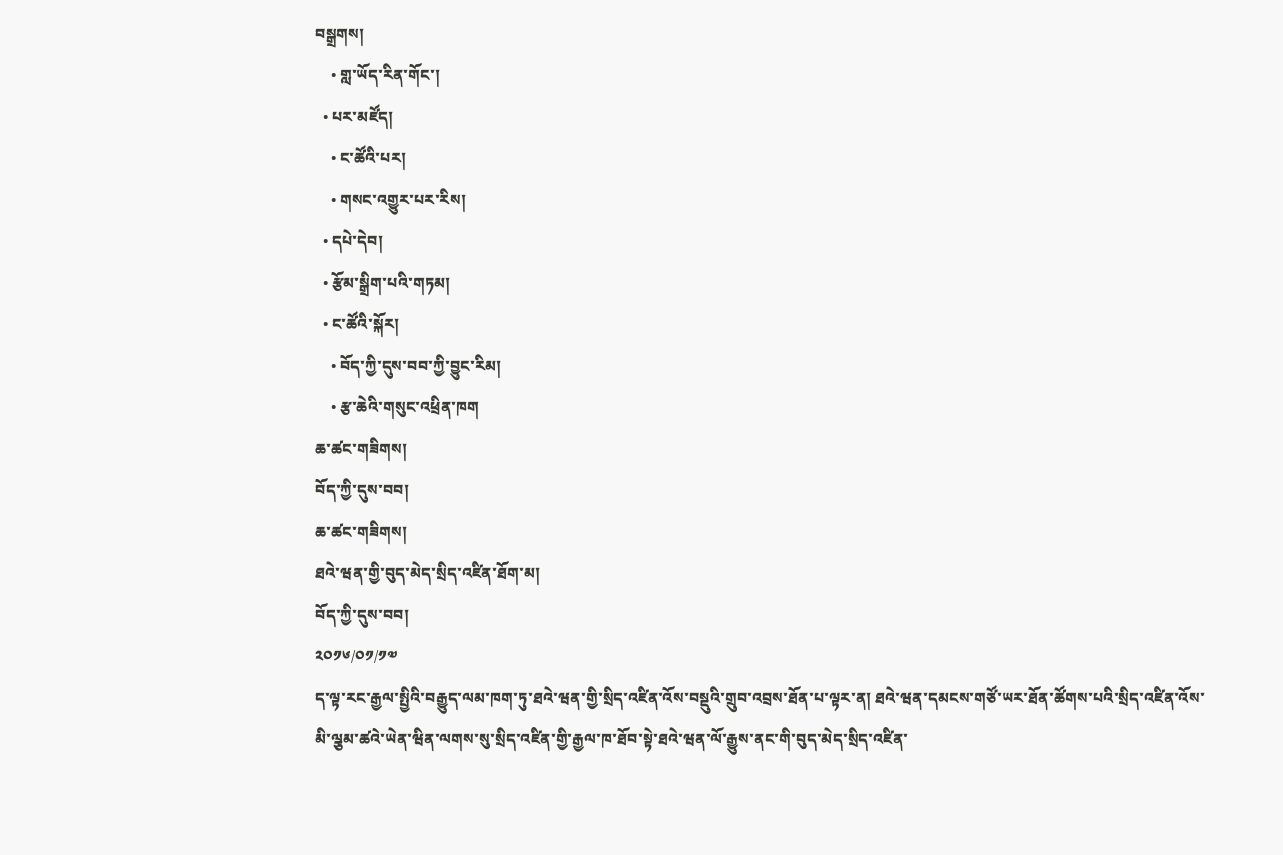བསྒྲགས།
    • གླ་ཡོད་རིན་གོང་།
  • པར་མཛོད།
    • ང་ཚོའི་པར།
    • གསང་འགྱུར་པར་རིས།
  • དཔེ་དེབ།
  • རྩོམ་སྒྲིག་པའི་གཏམ།
  • ང་ཚོའི་སྐོར།
    • བོད་ཀྱི་དུས་བབ་ཀྱི་བྱུང་རིམ།
    • རྩ་ཆེའི་གསུང་འཕྲིན་ཁག
ཆ་ཚང་གཟིགས།
བོད་ཀྱི་དུས་བབ།
ཆ་ཚང་གཟིགས།
ཐའེ་ཝན་གྱི་བུད་མེད་སྲིད་འཛིན་ཐོག་མ།
བོད་ཀྱི་དུས་བབ།
༢༠༡༦/༠༡/༡༧
ད་ལྟ་རང་རྒྱལ་སྤྱིའི་བརྒྱུད་ལམ་ཁག་ཏུ་ཐའེ་ཝན་གྱི་སྲིད་འཛིན་འོས་བསྡུའི་གྲུབ་འབྲས་ཐོན་པ་ལྟར་ན། ཐའེ་ཝན་དམངས་གཙོ་ཡར་ཐོན་ཚོགས་པའི་སྲིད་འཛིན་འོས་མི་ལྕམ་ཚའེ་ཡེན་ཝིན་ལགས་སུ་སྲིད་འཛིན་གྱི་རྒྱལ་ཁ་ཐོབ་སྟེ་ཐའེ་ཝན་ལོ་རྒྱུས་ནང་གི་བུད་མེད་སྲིད་འཛིན་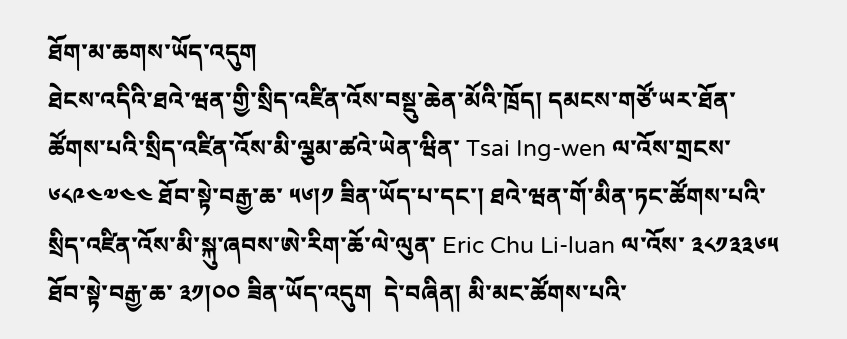ཐོག་མ་ཆགས་ཡོད་འདུག
ཐེངས་འདིའི་ཐའེ་ཝན་གྱི་སྲིད་འཛིན་འོས་བསྡུ་ཆེན་མོའི་ཁྲོད། དམངས་གཙོ་ཡར་ཐོན་ཚོགས་པའི་སྲིད་འཛིན་འོས་མི་ལྕམ་ཚའེ་ཡེན་ཝིན་ Tsai Ing-wen ལ་འོས་གྲངས་ ༦༨༩༤༧༤༤ ཐོབ་སྟེ་བརྒྱ་ཆ་ ༥༦།༡ ཟིན་ཡོད་པ་དང་། ཐའེ་ཝན་གོ་མིན་ཏང་ཚོགས་པའི་སྲིད་འཛིན་འོས་མི་སྐུ་ཞབས་ཨེ་རིག་ཆོ་ལེ་ལུན་ Eric Chu Li-luan ལ་འོས་ ༣༨༡༣༣༦༥ ཐོབ་སྟེ་བརྒྱ་ཆ་ ༣༡།༠༠ ཟིན་ཡོད་འདུག  དེ་བཞིན། མི་མང་ཚོགས་པའི་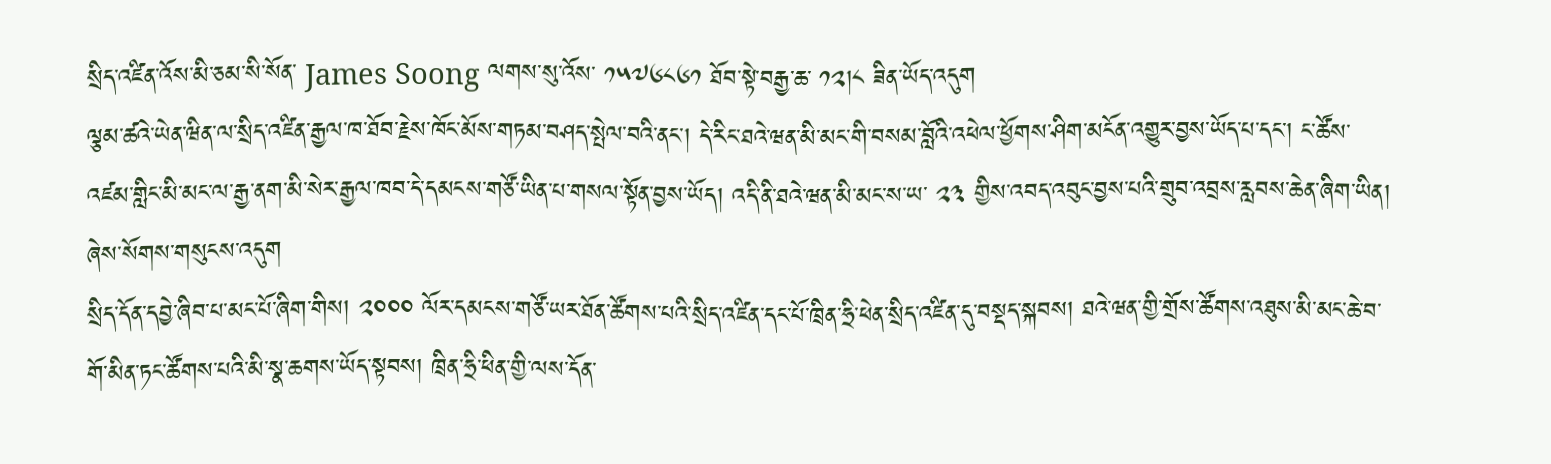སྲིད་འཛིན་འོས་མི་ཅམ་སི་སོན་ James Soong ལགས་སུ་འོས་ ༡༥༧༦༨༦༡ ཐོབ་སྟེ་བརྒྱ་ཆ་ ༡༢།༨ ཟིན་ཡོད་འདུག
ལྕམ་ཚའེ་ཡེན་ཝིན་ལ་སྲིད་འཛིན་རྒྱལ་ཁ་ཐོབ་རྗེས་ཁོང་མོས་གཏམ་བཤད་སྤེལ་བའི་ནང་། དེ་རིང་ཐའེ་ཝན་མི་མང་གི་བསམ་བློའི་འཕེལ་ཕྱོགས་ཤིག་མངོན་འགྱུར་བྱས་ཡོད་པ་དང་། ང་ཚོས་འཛམ་གླིང་མི་མང་ལ་རྒྱ་ནག་མི་སེར་རྒྱལ་ཁབ་དེ་དམངས་གཙོ་ཡིན་པ་གསལ་སྟོན་བྱས་ཡོད། འདི་ནི་ཐའེ་ཝན་མི་མང་ས་ཡ་ ༢༣ གྱིས་འབད་འབུང་བྱས་པའི་གྲུབ་འབྲས་རླབས་ཆེན་ཞིག་ཡིན། ཞེས་སོགས་གསུངས་འདུག
སྲིད་དོན་དབྱེ་ཞིབ་པ་མང་པོ་ཞིག་གིས། ༢༠༠༠ ལོར་དམངས་གཙོ་ཡར་ཐོན་ཚོགས་པའི་སྲིད་འཛིན་དང་པོ་ཁྲིན་ཧྲི་ཕེན་སྲིད་འཛིན་དུ་བསྡད་སྐབས། ཐའེ་ཝན་གྱི་གྲོས་ཚོགས་འཐུས་མི་མང་ཆེ་བ་གོ་མིན་ཏང་ཚོགས་པའི་མི་སྣ་ཆགས་ཡོད་སྟབས། ཁྲིན་ཧྲི་ཕིན་གྱི་ལས་དོན་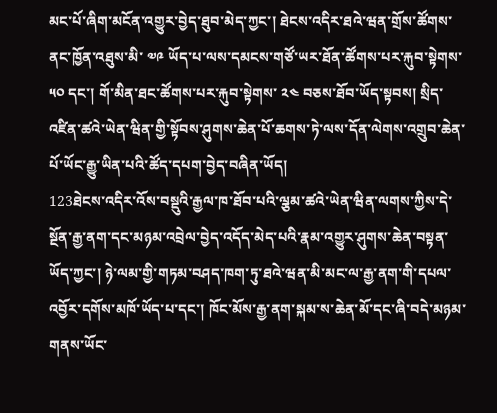མང་པོ་ཞིག་མངོན་འགྱུར་བྱེད་ཐུབ་མེད་ཀྱང་། ཐེངས་འདིར་ཐའེ་ཝན་གྲོས་ཚོགས་ནང་ཁྱོན་འཐུས་མི་ ༧༩ ཡོད་པ་ལས་དམངས་གཙོ་ཡར་ཐོན་ཚོགས་པར་རྐུབ་སྟེགས་ ༥༠ དང་། གོ་མིན་ཐང་ཚོགས་པར་རྐུབ་སྟེགས་ ༢༤ བཅས་ཐོབ་ཡོད་སྟབས། སྲིད་འཛིན་ཚའེ་ཡེན་ཝིན་གྱི་སྟོབས་ཤུགས་ཆེན་པོ་ཆགས་ཏེ་ལས་དོན་ལེགས་འགྲུབ་ཆེན་པོ་ཡོང་རྒྱུ་ཡིན་པའི་ཚོད་དཔག་བྱེད་བཞིན་ཡོད།
123ཐེངས་འདིར་འོས་བསྡུའི་རྒྱལ་ཁ་ཐོབ་པའི་ལྕམ་ཚའེ་ཡེན་ཝིན་ལགས་ཀྱིས་དེ་སྔོན་རྒྱ་ནག་དང་མཉམ་འབྲེལ་བྱེད་འདོད་མེད་པའི་རྣམ་འགྱུར་ཤུགས་ཆེན་བསྟན་ཡོད་ཀྱང་། ཉེ་ལམ་གྱི་གཏམ་བཤད་ཁག་ཏུ་ཐའེ་ཝན་མི་མང་ལ་རྒྱ་ནག་གི་དཔལ་འབྱོར་དགོས་མཁོ་ཡོད་པ་དང་། ཁོང་མོས་རྒྱ་ནག་སྐམ་ས་ཆེན་མོ་དང་ཞི་བདེ་མཉམ་གནས་ཡོང་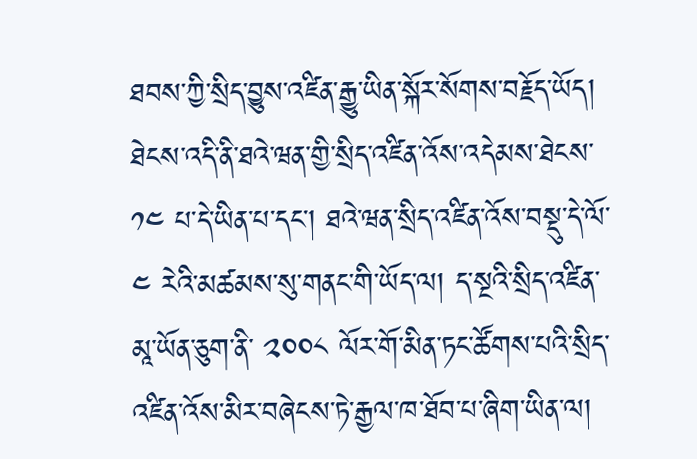ཐབས་ཀྱི་སྲིད་བྱུས་འཛིན་རྒྱུ་ཡིན་སྐོར་སོགས་བརྗོད་ཡོད།
ཐེངས་འདི་ནི་ཐའེ་ཝན་གྱི་སྲིད་འཛིན་འོས་འདེམས་ཐེངས་ ༡༤ པ་དེ་ཡིན་པ་དང་། ཐའེ་ཝན་སྲིད་འཛིན་འོས་བསྡུ་དེ་ལོ་ ༤ རེའི་མཚམས་སུ་གནང་གི་ཡོད་ལ། ད་སྔའི་སྲིད་འཛིན་མཱ་ཡོན་ཅུག་ནི་ ༢༠༠༨ ལོར་གོ་མིན་ཏང་ཚོགས་པའི་སྲིད་འཛིན་འོས་མིར་བཞེངས་ཏེ་རྒྱལ་ཁ་ཐོབ་པ་ཞིག་ཡིན་ལ།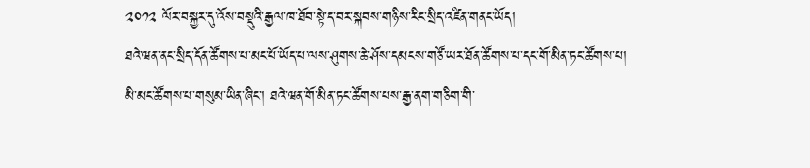༢༠༡༢ ལོར་བསྐྱར་དུ་འོས་བསྡུའི་རྒྱལ་ཁ་ཐོབ་སྟེ་ད་བར་སྐབས་གཉིས་རིང་སྲིད་འཛིན་གནང་ཡོད།
ཐའེ་ཝན་ནང་སྲིད་དོན་ཚོགས་པ་མང་པོ་ཡོད་པ་ལས་ཤུགས་ཆེ་ཤོས་དམངས་གཙོ་ཡར་ཐོན་ཚོགས་པ་དང་གོ་མིན་ཏང་ཚོགས་པ། མི་མང་ཚོགས་པ་གསུམ་ཡིན་ཞིང་། ཐའེ་ཝན་གོ་མིན་ཏང་ཚོགས་པས་རྒྱ་ནག་གཅིག་གི་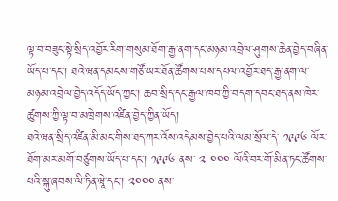ལྟ་བ་བཟུང་སྟེ་སྲིད་འབྱོར་རིག་གསུམ་ཐོག་རྒྱ་ནག་དང་མཉམ་འབྲེལ་ཤུགས་ཆེན་བྱེད་བཞིན་ཡོད་པ་དང་། ཐའེ་ཝན་དམངས་གཙོ་ཡར་ཐོན་ཚོགས་པས་དཔལ་འབྱོར་ཐད་རྒྱ་ནག་ལ་མཉམ་འབྲེལ་བྱེད་འདོད་ཡོད་ཀྱང་། ཆབ་སྲིད་དང་རྒྱལ་ཁབ་ཀྱི་བདག་དབང་ཐད་ནས་ཁེར་ཚུགས་ཀྱི་ལྟ་བ་མཁྲེགས་འཛིན་བྱེད་ཀྱིན་ཡོད།
ཐའེ་ཝན་སྲིད་འཛིན་མི་མང་གིས་ཐད་ཀར་འོས་འདེམས་བྱེད་པའི་ལམ་སྲོལ་དེ་ ༡༩༩༦ ལོར་ཐོག་མར་མགོ་བཙུགས་ཡོད་པ་དང་། ༡༩༩༦ ནས་ ༢ ༠༠༠ ལོའི་བར་གོ་མིན་ཏང་ཚོགས་པའི་སྐུ་ཞབས་ལི་ཏིན་ཝཱེ་དང་། ༢༠༠༠ ནས་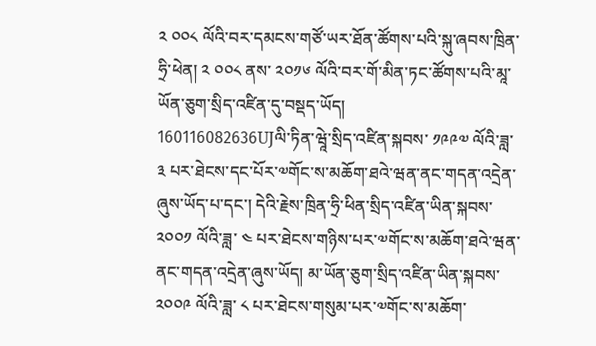༢ ༠༠༨ ལོའི་བར་དམངས་གཙོ་ཡར་ཐོན་ཚོགས་པའི་སྐུ་ཞབས་ཁྲིན་ཧྲི་ཕེན། ༢ ༠༠༨ ནས་ ༢༠༡༦ ལོའི་བར་གོ་མིན་ཏང་ཚོགས་པའི་མཱ་ཡོན་ཅུག་སྲིད་འཛིན་དུ་བསྡད་ཡོད།
160116082636UJལི་ཏིན་ཝཱེ་སྲིད་འཛིན་སྐབས་ ༡༩༩༧ ལོའི་ཟླ་ ༣ པར་ཐེངས་དང་པོར་༧གོང་ས་མཆོག་ཐའེ་ཝན་ནང་གདན་འདྲེན་ཞུས་ཡོད་པ་དང་། དེའི་རྗེས་ཁྲིན་ཧྲི་ཕིན་སྲིད་འཛིན་ཡིན་སྐབས་ ༢༠༠༡ ལོའི་ཟླ་ ༤ པར་ཐེངས་གཉིས་པར་༧གོང་ས་མཆོག་ཐའེ་ཝན་ནང་གདན་འདྲེན་ཞུས་ཡོད། མ་ཡོན་ཅུག་སྲིད་འཛིན་ཡིན་སྐབས་ ༢༠༠༩ ལོའི་ཟླ་ ༨ པར་ཐེངས་གསུམ་པར་༧གོང་ས་མཆོག་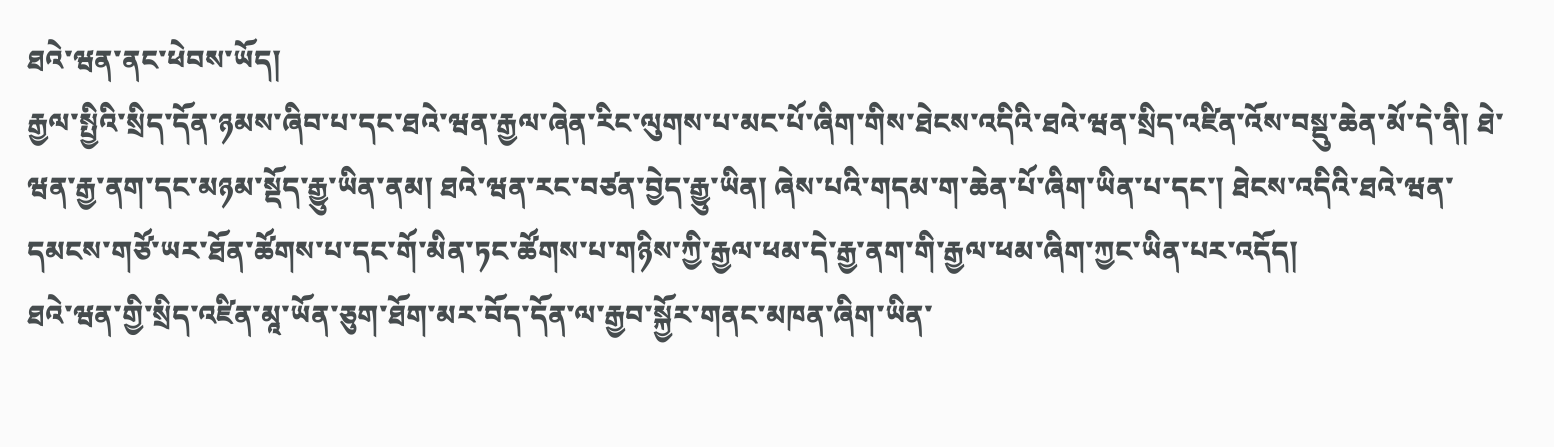ཐའེ་ཝན་ནང་ཕེབས་ཡོད།
རྒྱལ་སྤྱིའི་སྲིད་དོན་ཉམས་ཞིབ་པ་དང་ཐའེ་ཝན་རྒྱལ་ཞེན་རིང་ལུགས་པ་མང་པོ་ཞིག་གིས་ཐེངས་འདིའི་ཐའེ་ཝན་སྲིད་འཛིན་འོས་བསྡུ་ཆེན་མོ་དེ་ནི། ཐེ་ཝན་རྒྱ་ནག་དང་མཉམ་སྡོད་རྒྱུ་ཡིན་ནམ། ཐའེ་ཝན་རང་བཙན་བྱེད་རྒྱུ་ཡིན། ཞེས་པའི་གདམ་ག་ཆེན་པོ་ཞིག་ཡིན་པ་དང་། ཐེངས་འདིའི་ཐའེ་ཝན་དམངས་གཙོ་ཡར་ཐོན་ཚོགས་པ་དང་གོ་མིན་ཏང་ཚོགས་པ་གཉིས་ཀྱི་རྒྱལ་ཕམ་དེ་རྒྱ་ནག་གི་རྒྱལ་ཕམ་ཞིག་ཀྱང་ཡིན་པར་འདོད།
ཐའེ་ཝན་གྱི་སྲིད་འཛིན་མཱ་ཡོན་ཅུག་ཐོག་མར་བོད་དོན་ལ་རྒྱབ་སྐྱོར་གནང་མཁན་ཞིག་ཡིན་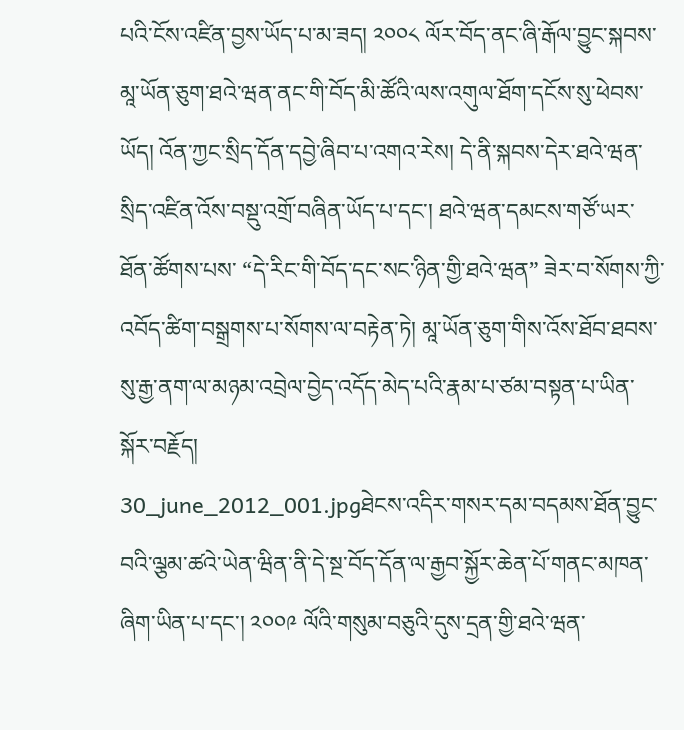པའི་ངོས་འཛིན་བྱས་ཡོད་པ་མ་ཟད། ༢༠༠༨ ལོར་བོད་ནང་ཞི་རྒོལ་བྱུང་སྐབས་མཱ་ཡོན་ཅུག་ཐའེ་ཝན་ནང་གི་བོད་མི་ཚོའི་ལས་འགུལ་ཐོག་དངོས་སུ་ཕེབས་ཡོད། འོན་ཀྱང་སྲིད་དོན་དབྱེ་ཞིབ་པ་འགའ་རེས། དེ་ནི་སྐབས་དེར་ཐའེ་ཝན་སྲིད་འཛིན་འོས་བསྡུ་འགྲོ་བཞིན་ཡོད་པ་དང་། ཐའེ་ཝན་དམངས་གཙོ་ཡར་ཐོན་ཚོགས་པས་ “དེ་རིང་གི་བོད་དང་སང་ཉིན་གྱི་ཐའེ་ཝན” ཟེར་བ་སོགས་ཀྱི་འབོད་ཚིག་བསྒྲགས་པ་སོགས་ལ་བརྟེན་ཏེ། མཱ་ཡོན་ཅུག་གིས་འོས་ཐོབ་ཐབས་སུ་རྒྱ་ནག་ལ་མཉམ་འབྲེལ་བྱེད་འདོད་མེད་པའི་རྣམ་པ་ཙམ་བསྟན་པ་ཡིན་སྐོར་བརྗོད།
30_june_2012_001.jpgཐེངས་འདིར་གསར་དམ་བདམས་ཐོན་བྱུང་བའི་ལྕམ་ཚའེ་ཡེན་ཝིན་ནི་དེ་སྔ་བོད་དོན་ལ་རྒྱབ་སྐྱོར་ཆེན་པོ་གནང་མཁན་ཞིག་ཡིན་པ་དང་། ༢༠༠༩ ལོའི་གསུམ་བཅུའི་དུས་དྲན་གྱི་ཐའེ་ཝན་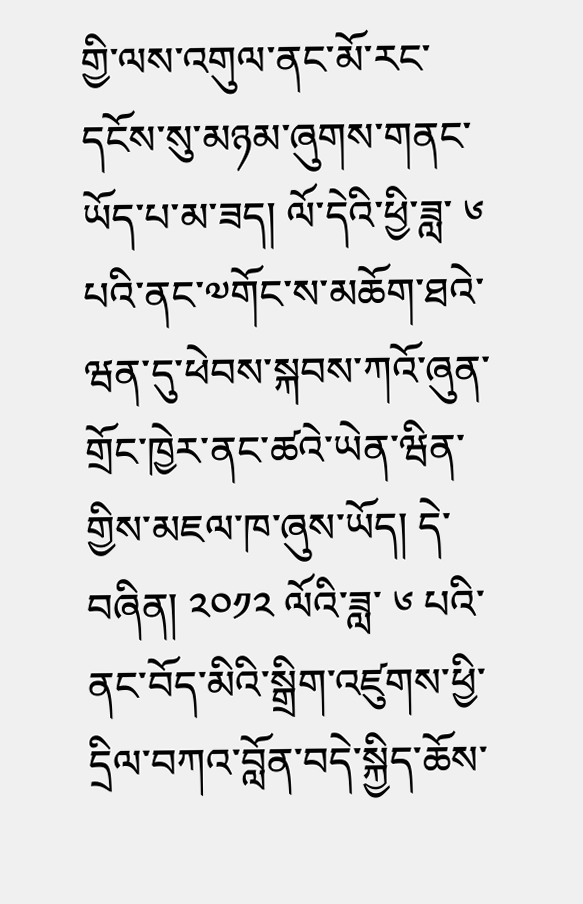གྱི་ལས་འགུལ་ནང་མོ་རང་དངོས་སུ་མཉམ་ཞུགས་གནང་ཡོད་པ་མ་ཟད། ལོ་དེའི་ཕྱི་ཟླ་ ༦ པའི་ནང་༧གོང་ས་མཆོག་ཐའེ་ཝན་དུ་ཕེབས་སྐབས་ཀའོ་ཞུན་གྲོང་ཁྱེར་ནང་ཚའེ་ཡེན་ཝིན་གྱིས་མཇལ་ཁ་ཞུས་ཡོད། དེ་བཞིན། ༢༠༡༢ ལོའི་ཟླ་ ༦ པའི་ནང་བོད་མིའི་སྒྲིག་འཛུགས་ཕྱི་དྲིལ་བཀའ་བློན་བདེ་སྐྱིད་ཆོས་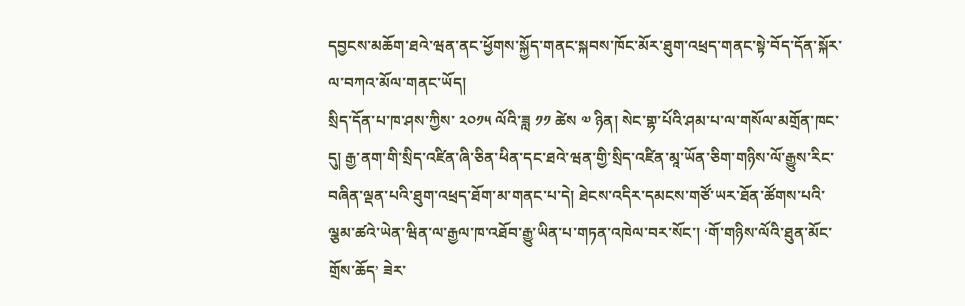དབྱངས་མཆོག་ཐའེ་ཝན་ནང་ཕྱོགས་སྐྱོད་གནང་སྐབས་ཁོང་མོར་ཐུག་འཕྲད་གནང་སྟེ་བོད་དོན་སྐོར་ལ་བཀའ་མོལ་གནང་ཡོད།
སྲིད་དོན་པ་ཁ་ཤས་ཀྱིས་ ༢༠༡༥ ལོའི་ཟླ ༡༡ ཚེས ༧ ཉིན། སེང་གྷ་པོའི་ཤམ་པ་ལ་གསོལ་མགྲོན་ཁང་དུ། རྒྱ་ནག་གི་སྲིད་འཛིན་ཞི་ཅིན་ཕིན་དང་ཐའེ་ཝན་གྱི་སྲིད་འཛིན་མཱ་ཡོན་ཅིག་གཉིས་ལོ་རྒྱུས་རིང་བཞིན་ལྡན་པའི་ཐུག་འཕྲད་ཐོག་མ་གནང་པ་དེ། ཐེངས་འདིར་དམངས་གཙོ་ཡར་ཐོན་ཚོགས་པའི་ལྕམ་ཚའེ་ཡེན་ཝིན་ལ་རྒྱལ་ཁ་འཐོབ་རྒྱུ་ཡིན་པ་གཏན་འཁེལ་བར་སོང་། ‘གོ་གཉིས་ལོའི་ཐུན་མོང་གྲོས་ཆོད’ ཟེར་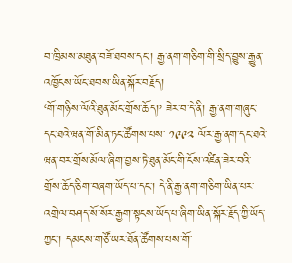བ་ཁྲིམས་མཐུན་བཟོ་ཐབས་དང་། རྒྱ་ནག་གཅིག་གི་སྲིད་བྱུས་རྒྱུན་འཁྱོངས་ཡོང་ཐབས་ཡིན་སྐོར་བརྗོད།
‘གོ་གཉིས་ལོའི་ཐུན་མོང་གྲོས་ཆོད།’ ཟེར་བ་དེ་ནི། རྒྱ་ནག་གཞུང་དང་ཐའེ་ཝན་གོ་མིན་ཏང་ཚོགས་པས་ ༡༩༩༢ ལོར་རྒྱ་ནག་དང་ཐའེ་ཝན་བར་གྲོས་མོལ་ཞིག་བྱས་ཏེ་ཐུན་མོང་གི་ངོས་འཛིན་ཟེར་བའི་གྲོས་ཆོད་ཅིག་བཞག་ཡོད་པ་དང་། དེ་ནི་རྒྱ་ནག་གཅིག་ཡིན་པར་འགྲེལ་བཤད་སོ་སོར་རྒྱག་སྟངས་ཡོད་པ་ཞིག་ཡིན་སྐོར་རྗོད་ཀྱི་ཡོད་ཀྱང་། དམངས་གཙོ་ཡར་ཐོན་ཚོགས་པས་གོ་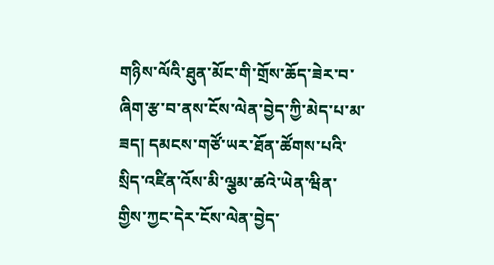གཉིས་ལོའི་ཐུན་མོང་གི་གྲོས་ཆོད་ཟེར་བ་ཞིག་རྩ་བ་ནས་ངོས་ལེན་བྱེད་ཀྱི་མེད་པ་མ་ཟད། དམངས་གཙོ་ཡར་ཐོན་ཚོགས་པའི་སྲིད་འཛིན་འོས་མི་ལྕམ་ཚའེ་ཡེན་ཝིན་གྱིས་ཀྱང་དེར་ངོས་ལེན་བྱེད་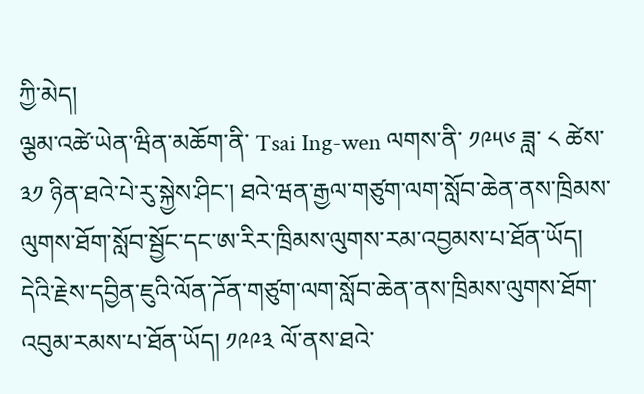ཀྱི་མེད།
ལྕམ་འཚེ་ཡེན་ཝིན་མཆོག་ནི་ Tsai Ing-wen ལགས་ནི་ ༡༩༥༦ ཟླ་ ༨ ཚེས་ ༣༡ ཉིན་ཐའེ་པེ་རུ་སྐྱེས་ཤིང་། ཐའེ་ཝན་རྒྱལ་གཙུག་ལག་སློབ་ཆེན་ནས་ཁྲིམས་ལུགས་ཐོག་སློབ་སྦྱོང་དང་ཨ་རིར་ཁྲིམས་ལུགས་རམ་འབྱམས་པ་ཐོན་ཡོད། དེའི་རྗེས་དབྱིན་ཇུའི་ལོན་ཌོན་གཙུག་ལག་སློབ་ཆེན་ནས་ཁྲིམས་ལུགས་ཐོག་འབུམ་རམས་པ་ཐོན་ཡོད། ༡༩༩༣ ལོ་ནས་ཐའེ་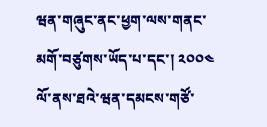ཝན་གཞུང་ནང་ཕྱག་ལས་གནང་མགོ་བཙུགས་ཡོད་པ་དང་། ༢༠༠༤ ལོ་ནས་ཐའེ་ཝན་དམངས་གཙོ་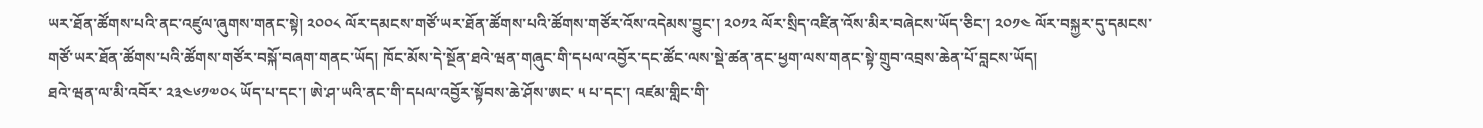ཡར་ཐོན་ཚོགས་པའི་ནང་འཛུལ་ཞུགས་གནང་སྟེ། ༢༠༠༨ ལོར་དམངས་གཙོ་ཡར་ཐོན་ཚོགས་པའི་ཚོགས་གཙོར་འོས་འདེམས་བྱུང་། ༢༠༡༢ ལོར་སྲིད་འཛིན་འོས་མིར་བཞེངས་ཡོད་ཅིང་། ༢༠༡༤ ལོར་བསྐྱར་དུ་དམངས་གཙོ་ཡར་ཐོན་ཚོགས་པའི་ཚོགས་གཙོར་བསྐོ་བཞག་གནང་ཡོད། ཁོང་མོས་དེ་སྔོན་ཐའེ་ཝན་གཞུང་གི་དཔལ་འབྱོར་དང་ཚོང་ལས་སྡེ་ཚན་ནང་ཕྱག་ལས་གནང་སྟེ་གྲུབ་འབྲས་ཆེན་པོ་བླངས་ཡོད།
ཐའེ་ཝན་ལ་མི་འབོར་ ༢༣༤༦༡༧༠༨ ཡོད་པ་དང་། ཨེ་ཤ་ཡའི་ནང་གི་དཔལ་འབྱོར་སྟོབས་ཆེ་ཤོས་ཨང་ ༥ པ་དང་། འཛམ་གླིང་གི་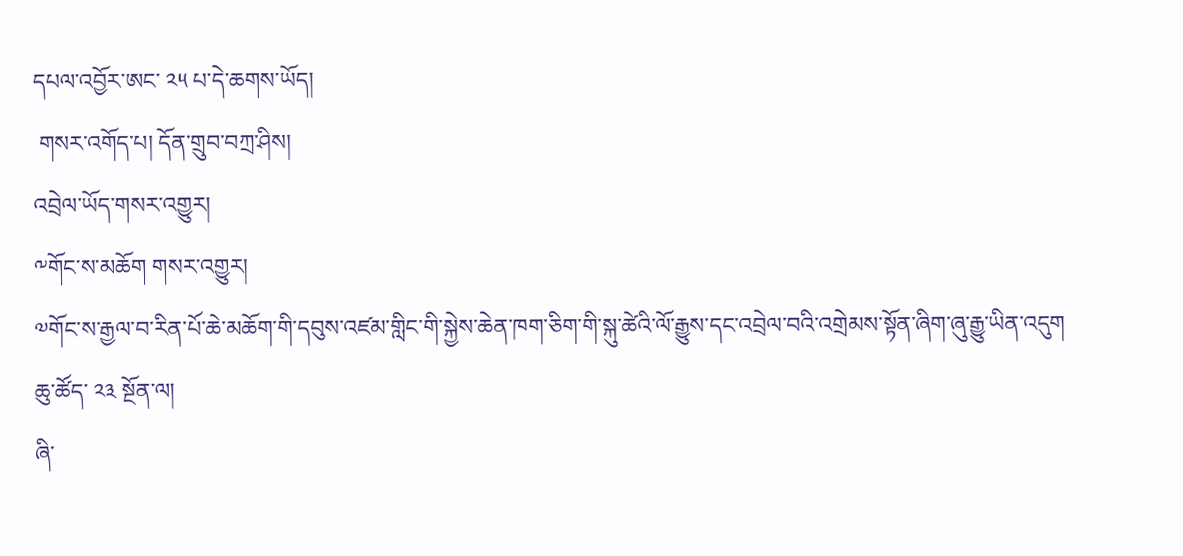དཔལ་འབྱོར་ཨང་ ༢༥ པ་དེ་ཆགས་ཡོད།
 གསར་འགོད་པ། དོན་གྲུབ་བཀྲ་ཤིས།
འབྲེལ་ཡོད་གསར་འགྱུར།
༸གོང་ས་མཆོག གསར་འགྱུར།
༧གོང་ས་རྒྱལ་བ་རིན་པོ་ཆེ་མཆོག་གི་དབུས་འཛམ་གླིང་གི་སྐྱེས་ཆེན་ཁག་ཅིག་གི་སྐུ་ཚེའི་ལོ་རྒྱུས་དང་འབྲེལ་བའི་འགྲེམས་སྟོན་ཞིག་ཞུ་རྒྱུ་ཡིན་འདུག
ཆུ་ཚོད་ ༢༣ སྔོན་ལ།
ཞི་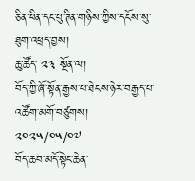ཅིན་ཕིན་དང་པུ་ཊིན་གཉིས་ཀྱིས་དངོས་སུ་ཐུག་འཕྲད་བྱས།
ཆུ་ཚོད་ ༢༣ སྔོན་ལ།
བོད་ཀྱི་ཞོ་སྟོན་རྒྱས་པ་ཐེངས་ཉེར་བརྒྱད་པ་འཚོག་མགོ་བཙུགས།
༢༠༢༥/༠༥/༠༧
བོད་ཆབ་མདོ་སྟེང་ཆེན་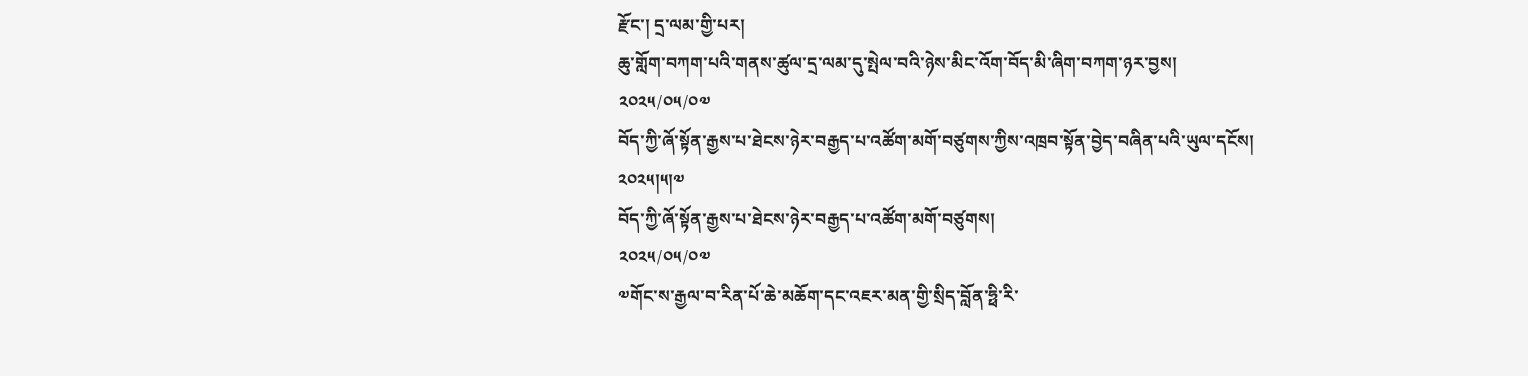རྫོང་། དྲ་ལམ་གྱི་པར།
ཆུ་གློག་བཀག་པའི་གནས་ཚུལ་དྲ་ལམ་དུ་སྤེལ་བའི་ཉེས་མིང་འོག་བོད་མི་ཞིག་བཀག་ཉར་བྱས།
༢༠༢༥/༠༥/༠༧
བོད་ཀྱི་ཞོ་སྟོན་རྒྱས་པ་ཐེངས་ཉེར་བརྒྱད་པ་འཚོག་མགོ་བཙུགས་ཀྱིས་འཁྲབ་སྟོན་བྱེད་བཞིན་པའི་ཡུལ་དངོས། ༢༠༢༥།༥།༧
བོད་ཀྱི་ཞོ་སྟོན་རྒྱས་པ་ཐེངས་ཉེར་བརྒྱད་པ་འཚོག་མགོ་བཙུགས།
༢༠༢༥/༠༥/༠༧
༧གོང་ས་རྒྱལ་བ་རིན་པོ་ཆེ་མཆོག་དང་འཇར་མན་གྱི་སྲིད་བློན་ཧྥི་རི་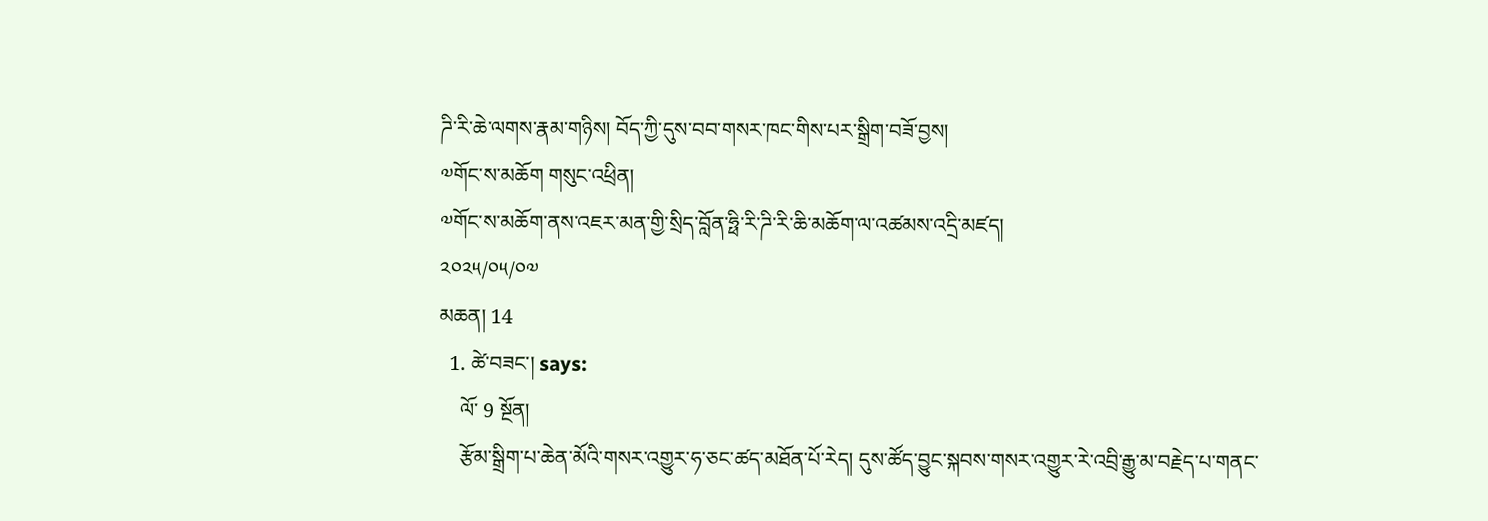ཌི་རི་ཆེ་ལགས་རྣམ་གཉིས། བོད་ཀྱི་དུས་བབ་གསར་ཁང་གིས་པར་སྒྲིག་བཟོ་བྱས།
༧གོང་ས་མཆོག གསུང་འཕྲིན།
༧གོང་ས་མཆོག་ནས་འཇར་མན་གྱི་སྲིད་བློན་ཧྥི་རི་ཌི་རི་ཆི་མཆོག་ལ་འཚམས་འདྲི་མཛད།
༢༠༢༥/༠༥/༠༧
མཆན། 14
  1. ཚེ་བཟང་། says:
    ལོ་ 9 སྔོན།
    རྩོམ་སྒྲིག་པ་ཆེན་མོའི་གསར་འགྱུར་ཧ་ཅང་ཚད་མཐོན་པོ་རེད། དུས་ཚོད་བྱུང་སྐབས་གསར་འགྱུར་རེ་འབྲི་རྒྱུ་མ་བརྗེད་པ་གནང་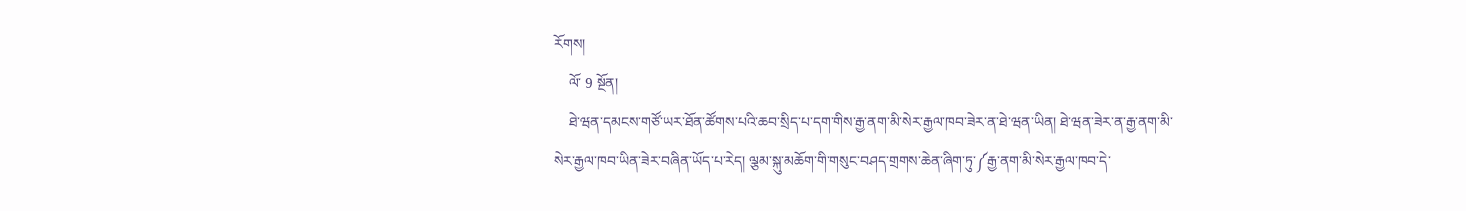རོགས།
    ལོ་ 9 སྔོན།
    ཐེ་ཝན་དམངས་གཙོ་ཡར་ཐོན་ཚོགས་པའི་ཆབ་སྲིད་པ་དག་གིས་རྒྱ་ནག་མི་སེར་རྒྱལ་ཁབ་ཟེར་ན་ཐེ་ཝན་ཡིན། ཐེ་ཝན་ཟེར་ན་རྒྱ་ནག་མི་སེར་རྒྱལ་ཁབ་ཡིན་ཟེར་བཞིན་ཡོད་པ་རེད། ལྕམ་སྐུ་མཆོག་གི་གསུང་བཤད་གྲགས་ཆེན་ཞིག་ཏུ་༼རྒྱ་ནག་མི་སེར་རྒྱལ་ཁབ་དེ་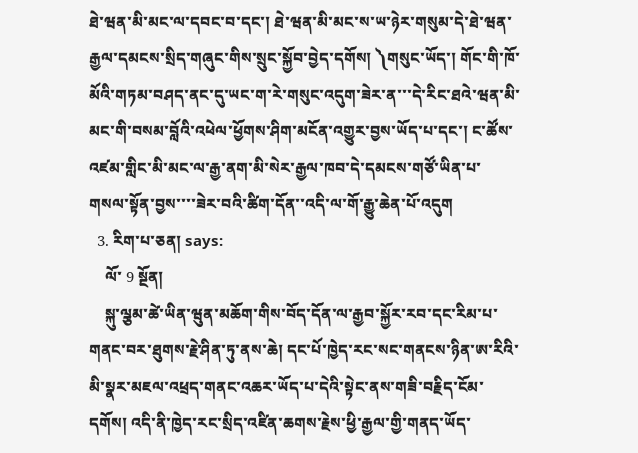ཐེ་ཝན་མི་མང་ལ་དབང་བ་དང་། ཐེ་ཝན་མི་མང་ས་ཡ་ཉེར་གསུམ་དེ་ཐེ་ཝན་རྒྱལ་དམངས་སྲིད་གཞུང་གིས་སྲུང་སྐྱོབ་བྱེད་དགོས། ༽གསུང་ཡོད་། གོང་གི་ཁོ་མོའི་གཏམ་བཤད་ནང་དུ་ཡང་ག་རེ་གསུང་འདུག་ཟེར་ན་་་དེ་རིང་ཐའེ་ཝན་མི་མང་གི་བསམ་བློའི་འཕེལ་ཕྱོགས་ཤིག་མངོན་འགྱུར་བྱས་ཡོད་པ་དང་། ང་ཚོས་འཛམ་གླིང་མི་མང་ལ་རྒྱ་ནག་མི་སེར་རྒྱལ་ཁབ་དེ་དམངས་གཙོ་ཡིན་པ་གསལ་སྟོན་བྱས་་་་ཟེར་བའི་ཚིག་དོན་་འདི་ལ་གོ་རྒྱུ་ཆེན་པོ་འདུག
  3. རིག་པ་ཅན། says:
    ལོ་ 9 སྔོན།
    སྐུ་ལྕམ་ཚེ་ཡིན་ཝུན་མཆོག་གིས་བོད་དོན་ལ་རྒྱབ་སྐྱོར་རབ་དང་རིམ་པ་གནང་བར་ཐུགས་རྗེ་ཤིན་ཏུ་ནས་ཆེ། དང་པོ་ཁྱེད་རང་སང་གནངས་ཉིན་ཨ་རིའི་མི་སྣར་མཇལ་འཕྲད་གནང་འཆར་ཡོད་པ་དེའི་སྟེང་ནས་གཟི་བརྗིད་ངོམ་དགོས། འདི་ནི་ཁྱེད་རང་སྲིད་འཛིན་ཆགས་རྗེས་ཕྱི་རྒྱལ་གྱི་གནད་ཡོད་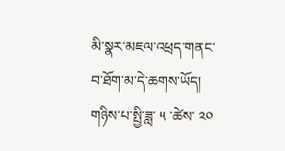མི་སྣར་མཇལ་འཕྲད་གནང་བ་ཐོག་མ་དེ་ཆགས་ཡོད། གཉིས་པ་སྤྱི་ཟླ་ ༥ ་ཚེས་ ༢༠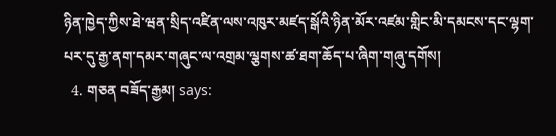ཉིན་ཁྱེད་ཀྱིས་ཐེ་ཝན་སྲིད་འཛིན་ལས་འཁུར་མཛད་སྒོའི་ཉིན་མོར་འཛམ་གླིང་མི་དམངས་དང་ལྷག་པར་དུ་རྒྱ་ནག་དམར་གཞུང་ལ་འགྲམ་ལྕགས་ཚ་ཐག་ཆོད་པ་ཞིག་གཞུ་དགོས།
  4. གཅན བཟོད་རྒྱམ། says: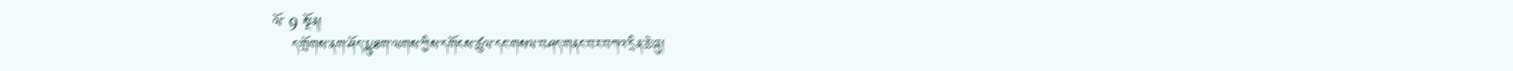ལོ་ 9 སྔོན།
    ད་གྲོགས་ནག་ཤོད་རྨུ་ཐག་ལགས་ཀྱིས་དགོངས་ཚུལ་དང་གསལ་བཤད་གནང་བར་བཀའ་དྲིན་ཆེ་ཞུ།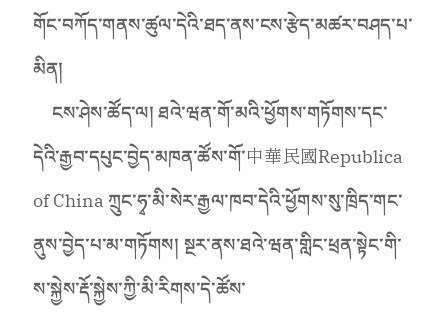གོང་བཀོད་གནས་ཚུལ་དེའི་ཐད་ནས་ངས་རྩེད་མཚར་བཤད་པ་མིན།
    ངས་ཤེས་ཚོད་ལ། ཐའེ་ཝན་གོ་མའི་ཕྱོགས་གཏོགས་དང་དེའི་རྒྱབ་དཔུང་བྱེད་མཁན་ཚོས་གོ་中華民國Republica of China ཀྲུང་ཧྭ་མི་སེར་རྒྱལ་ཁབ་དེའི་ཕྱོགས་སུ་ཁྲིད་གང་ནུས་བྱེད་པ་མ་གཏོགས། སྔར་ནས་ཐའེ་ཝན་གླིང་ཕྲན་སྟེང་གི་ས་སྐྱེས་རྡོ་སྐྱེས་ཀྱི་མི་རིགས་དེ་ཚོས་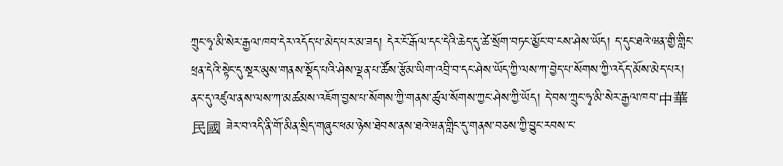ཀྲུང་ཧྭ་མི་སེར་རྒྱལ་ཁབ་དེར་འདོད་པ་མེད་པར་མ་ཟད། དེར་ངོ་རྒོལ་དང་དེའི་ཆེད་དུ་ཚེ་སྲོག་བཏང་མྱོང་བ་ངས་ཤེས་ཡོད། ད་དུང་ཐའེ་ཝན་གྱི་གླིང་ཕྲན་དེའི་སྟེང་དུ་སྔར་མུས་གནས་སྡོད་པའི་ཤེས་ལྡན་པ་ཚོས་རྩོམ་ཡིག་འབྲི་བ་དང་ཤེས་ཡོད་ཀྱི་ལས་ཀ་བྱེད་པ་སོགས་ཀྱི་འདོད་མོས་མེད་པར། ནང་དུ་འཛུལ་ནས་ལས་ཀ་མཚམས་འཇོག་བྱས་པ་སོགས་ཀྱི་གནས་ཚུལ་སོགས་ཀྱང་ཤེས་ཀྱི་ཡོད། དེ་བས་ཀྲུང་ཧྭ་མི་སེར་རྒྱལ་ཁབ་中華民國 ཟེར་བ་འདི་ནི་གོ་མིན་སྲིད་གཞུང་ཕམ་ཉེས་ཐེབས་ནས་ཐའེ་ཝན་གླིང་དུ་གནས་བཅས་ཀྱི་བྱུང་རབས་ང་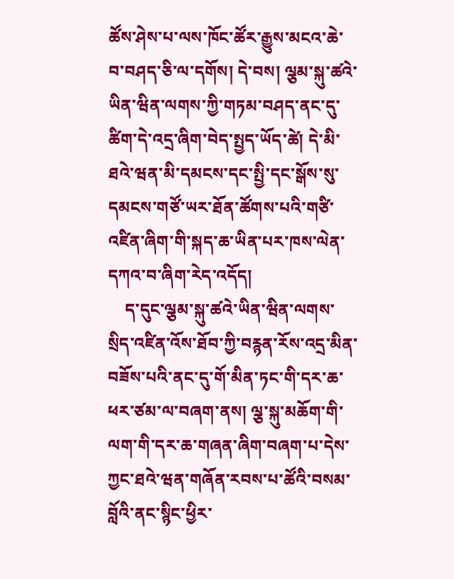ཚོས་ཤེས་པ་ལས་ཁོང་ཚོར་རྒྱུས་མངའ་ཆེ་བ་བཤད་ཅི་ལ་དགོས། དེ་བས། ལྕམ་སྐུ་ཚའེ་ཡིན་ཝིན་ལགས་ཀྱི་གཏམ་བཤད་ནང་དུ་ཚིག་དེ་འདྲ་ཞིག་བེད་སྤྱད་ཡོད་ཚེ། དེ་མི་ཐའེ་ཝན་མི་དམངས་དང་སྤྱི་དང་སྒོས་སུ་དམངས་གཙོ་ཡར་ཐོན་ཚོགས་པའི་གཙི་འཛིན་ཞིག་གི་སྐད་ཆ་ཡིན་པར་ཁས་ལེན་དཀའ་བ་ཞིག་རེད་འདོད།
    ད་དུང་ལྕམ་སྐུ་ཚའེ་ཡིན་ཝིན་ལགས་སྲིད་འཛིན་འོས་ཐོབ་ཀྱི་བརྙན་རོས་འདྲ་མིན་བཟོས་པའི་ནང་དུ་གོ་མིན་ཏང་གི་དར་ཆ་ཕར་ཙམ་ལ་བཞག་ནས། ལྕ་སྐུ་མཆོག་གི་ལག་གི་དར་ཆ་གཞན་ཞིག་བཞག་པ་དེས་ཀྱང་ཐའེ་ཝན་གཞོན་རབས་པ་ཚོའི་བསམ་བློའི་ནང་སྙིང་ཕྱིར་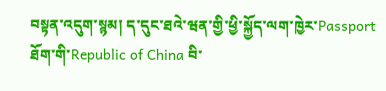བསྟན་འདུག་སྙམ། ད་དུང་ཐའེ་ཝན་གྱི་ཕྱི་སྐྱོད་ལག་ཁྱེར་Passport ཐོག་གི་Republic of China བི་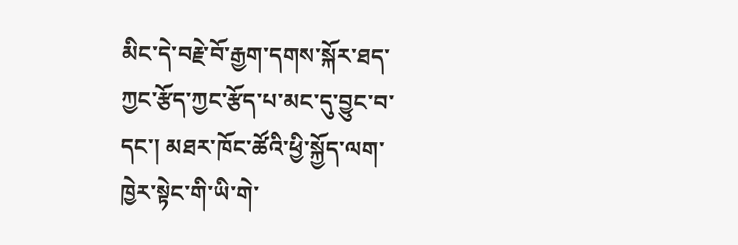མིང་དེ་བརྗེ་བོ་རྒྱག་དགས་སྐོར་ཐད་ཀྱང་རྩོད་ཀྱང་རྩོད་པ་མང་དུ་བྱུང་བ་དང་། མཐར་ཁོང་ཚོའི་ཕྱི་སྐྱོད་ལག་ཁྱེར་སྟེང་གི་ཡི་གེ་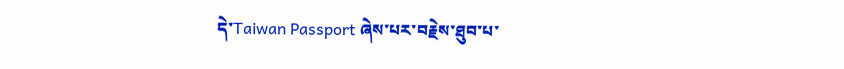དེ་Taiwan Passport ཞེས་པར་བརྗེས་ཐུབ་པ་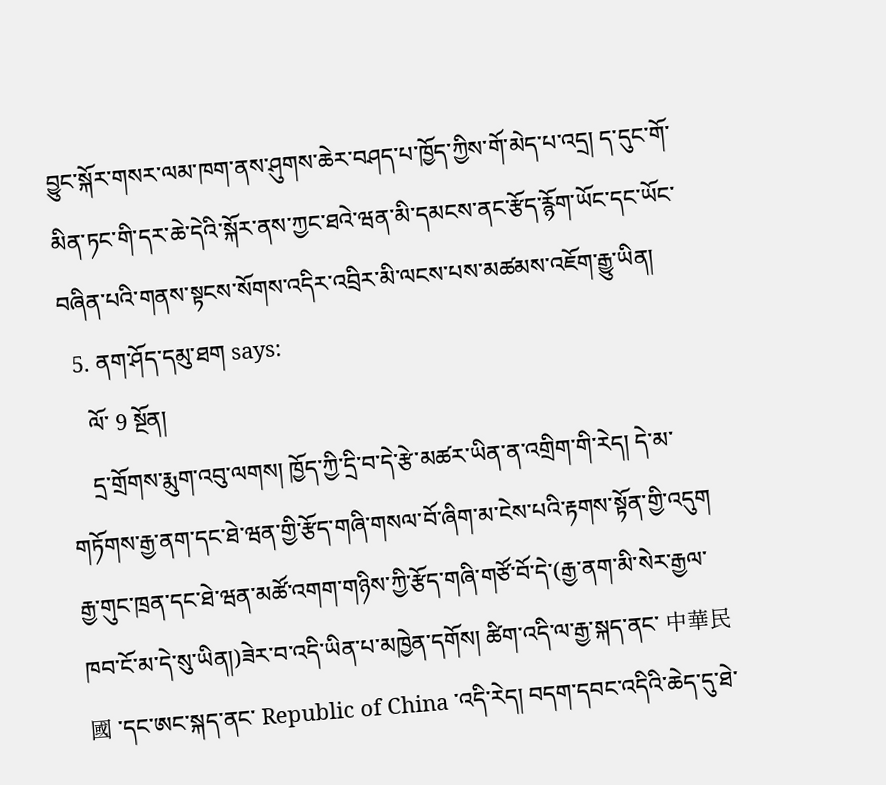བྱུང་སྐོར་གསར་ལམ་ཁག་ནས་ཤུགས་ཆེར་བཤད་པ་ཁྱོད་ཀྱིས་གོ་མེད་པ་འདྲ། ད་དུང་གོ་མིན་ཏང་གི་དར་ཆེ་དེའི་སྐོར་ནས་ཀྱང་ཐའེ་ཝན་མི་དམངས་ནང་རྩོད་རྙོག་ཡོང་དང་ཡོང་བཞིན་པའི་གནས་སྟངས་སོགས་འདིར་འབྲིར་མི་ལངས་པས་མཚམས་འཇོག་རྒྱུ་ཡིན།
  5. ནག་ཤོད་དམུ་ཐག says:
    ལོ་ 9 སྔོན།
    དྲ་གྲོགས་རྨུག་འབུ་ལགས། ཁྱོད་ཀྱི་དྲི་བ་དེ་རྩེ་མཚར་ཡིན་ན་འགྲིག་གི་རེད། དེ་མ་གཏོགས་རྒྱ་ནག་དང་ཐེ་ཝན་གྱི་རྩོད་གཞི་གསལ་བོ་ཞིག་མ་ངེས་པའི་རྟགས་སྟོན་གྱི་འདུག རྒྱ་གུང་ཁྲན་དང་ཐེ་ཝན་མཚོ་འགག་གཉིས་ཀྱི་རྩོད་གཞི་གཙོ་བོ་དེ་(རྒྱ་ནག་མི་སེར་རྒྱལ་ཁབ་ངོ་མ་དེ་སུ་ཡིན།)ཟེར་བ་འདི་ཡིན་པ་མཁྱེན་དགོས། ཚིག་འདི་ལ་རྒྱ་སྐད་ནང་ 中華民國 ་དང་ཨང་སྐད་ནང་ Republic of China ་འདི་རེད། བདག་དབང་འདིའི་ཆེད་དུ་ཐེ་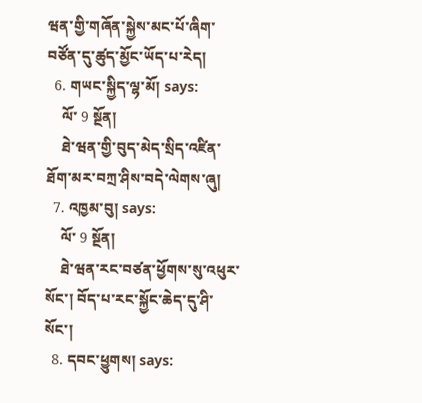ཝན་གྱི་གཞོན་སྐྱེས་མང་པོ་ཞིག་བཙོན་དུ་ཚུད་མྱོང་ཡོད་པ་རེད།
  6. གཡང་སྐྱིད་ལྷ་མོ། says:
    ལོ་ 9 སྔོན།
    ཐེ་ཝན་གྱི་བུད་མེད་སྲིད་འཛིན་ཐོག་མར་བཀྲ་ཤིས་བདེ་ལེགས་ཞུ།
  7. འཁྱམ་བུ། says:
    ལོ་ 9 སྔོན།
    ཐེ་ཝན་རང་བཙན་ཕྱོགས་སུ་འཕུར་སོང་། བོད་པ་རང་སྐྱོང་ཆེད་དུ་ཤི་སོང་།
  8. དབང་ཕྱུགས། says: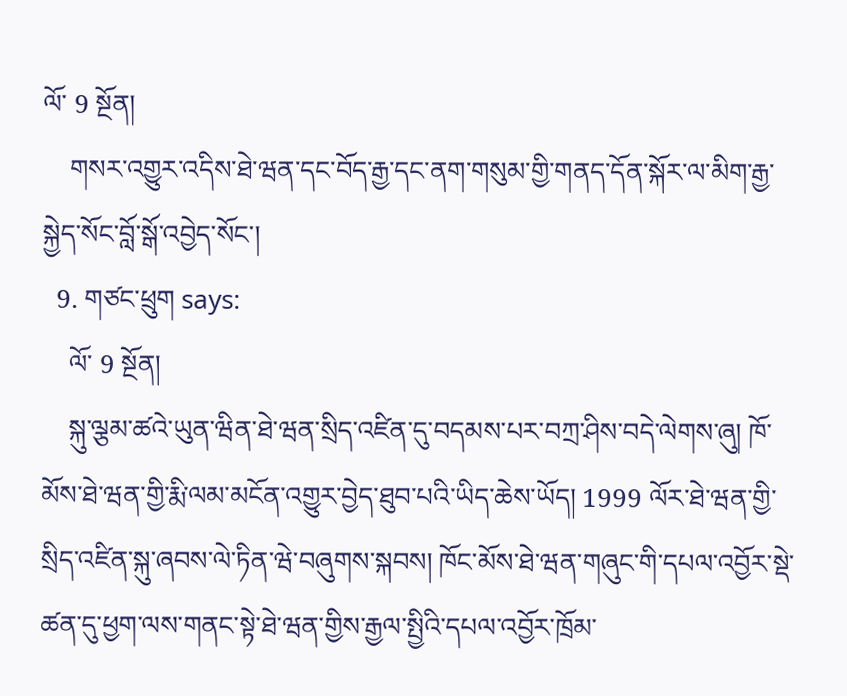ལོ་ 9 སྔོན།
    གསར་འགྱུར་འདིས་ཐེ་ཝན་དང་བོད་རྒྱ་དང་ནག་གསུམ་གྱི་གནད་དོན་སྐོར་ལ་མིག་རྒྱ་སྐྱེད་སོང་བློ་སྒོ་འབྱེད་སོང་།
  9. གཙང་ཕྲུག says:
    ལོ་ 9 སྔོན།
    སྐུ་ལྕམ་ཚའེ་ཡུན་ཝིན་ཐེ་ཝན་སྲིད་འཛིན་དུ་བདམས་པར་བཀྲ་ཤིས་བདེ་ལེགས་ཞུ། ཁོ་མོས་ཐེ་ཝན་གྱི་རྨི་ལམ་མངོན་འགྱུར་བྱེད་ཐུབ་པའི་ཡིད་ཆེས་ཡོད། 1999 ལོར་ཐེ་ཝན་གྱི་སྲིད་འཛིན་སྐུ་ཞབས་ལེ་ཏིན་ཝེ་བཞུགས་སྐབས། ཁོང་མོས་ཐེ་ཝན་གཞུང་གི་དཔལ་འབྱོར་སྡེ་ཚན་དུ་ཕྱག་ལས་གནང་སྟེ་ཐེ་ཝན་གྱིས་རྒྱལ་སྤྱིའི་དཔལ་འབྱོར་ཁྲོམ་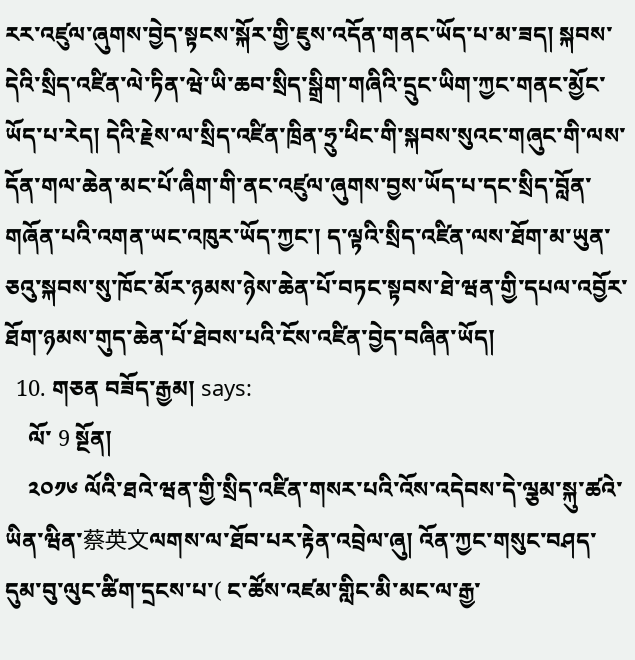རར་འཛུལ་ཞུགས་བྱེད་སྟངས་སྐོར་གྱི་ཇུས་འདོན་གནང་ཡོད་པ་མ་ཟད། སྐབས་དེའི་སྲིད་འཛིན་ལེ་ཏིན་ཝེ་ཡི་ཆབ་སྲིད་སྒྲིག་གཞིའི་དྲུང་ཡིག་ཀྱང་གནང་མྱོང་ཡོད་པ་རེད། དེའི་རྗེས་ལ་སྲིད་འཛིན་ཁྲིན་ཧྲུ་ཕིང་གི་སྐབས་སུའང་གཞུང་གི་ལས་དོན་གལ་ཆེན་མང་པོ་ཞིག་གི་ནང་འཛུལ་ཞུགས་བྱས་ཡོད་པ་དང་སྲིད་བློན་གཞོན་པའི་འགན་ཡང་འཁུར་ཡོད་ཀྱང་། ད་ལྟའི་སྲིད་འཛིན་ལས་ཐོག་མ་ཡུན་ཅའུ་སྐབས་སུ་ཁོང་མོར་ཉམས་ཉེས་ཆེན་པོ་བཏང་སྟབས་ཐེ་ཝན་གྱི་དཔལ་འབྱོར་ཐོག་ཉམས་གུད་ཆེན་པོ་ཐེབས་པའི་ངོས་འཛིན་བྱེད་བཞིན་ཡོད།
  10. གཅན བཟོད་རྒྱམ། says:
    ལོ་ 9 སྔོན།
    ༢༠༡༦ ལོའི་ཐའེ་ཝན་གྱི་སྲིད་འཛིན་གསར་པའི་འོས་འདེབས་དེ་ལྕམ་སྐུ་ཚའེ་ཡིན་ཝིན་蔡英文ལགས་ལ་ཐོབ་པར་རྟེན་འབྲེལ་ཞུ། འོན་ཀྱང་གསུང་བཤད་དུམ་བུ་ལུང་ཚིག་དྲངས་པ་( ང་ཚོས་འཛམ་གླིང་མི་མང་ལ་རྒྱ་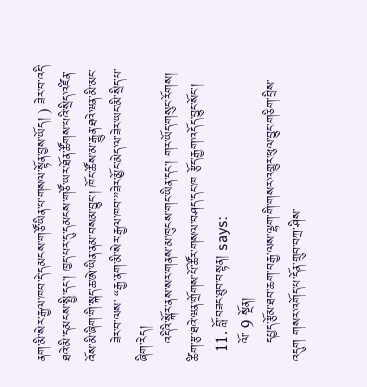ནག་མི་སེར་རྒྱལ་ཁབ་དེ་དམངས་གཙོ་ཡིན་པ་གསལ་སྟོན་བྱས་ཡོད། ) ཟེར་བ་འདི་ཐའེ་མི་དམངས་སྤྱི་དང་། ཁྱད་པར་དུ་དམངས་གཙོ་ཡར་ཐོན་ཚོགས་པའི་སྲིད་འཛིན་འོས་མི་ཞིག་གི་སྐད་ཆ་ཨེ་ཡིན་ནམ་བསམ་བྱུང་། ཁོང་ཚོས་མ་རྒྱུན་ཐའེ་ཝན་མི་མང་
    ཟེར་བ་ལས་ “རྒྱ་ནག་མི་སེར་རྒྱལ་ཁབ་”ཟེར་མྱོང་མེད་ལ་ཟེར་ཡང་མི་སྲིད་པ་ཞིག་རེད།
    འདིའི་སྐོར་ནས་སར་གནས་མ་ཁུངས་གང་ཡིན་དང་། གར་ཡོད་གསུང་རོགས། ཚིག་རྩ་ཐའེ་ཝན་གྲོགས་པོ་ཚོར་གསལ་བཤད་དང་ཁ རྩོད་རྒྱག་འདོད་བྱུང་སོང་།
  11. བློ་བཟང་ཐུབ་བསྟན། says:
    ལོ་ 9 སྔོན།
    དཔྱད་རྩོམ་ཐབ་ཆག་བརྒྱ་ལས་ལྷག་གི་གསར་འགྱུར་ཕུལ་བྱུང་གཅིག་བྲིས་འདུག གསར་འགོད་པ་དོན་གྲུབ་བཀྲ་ཤིས་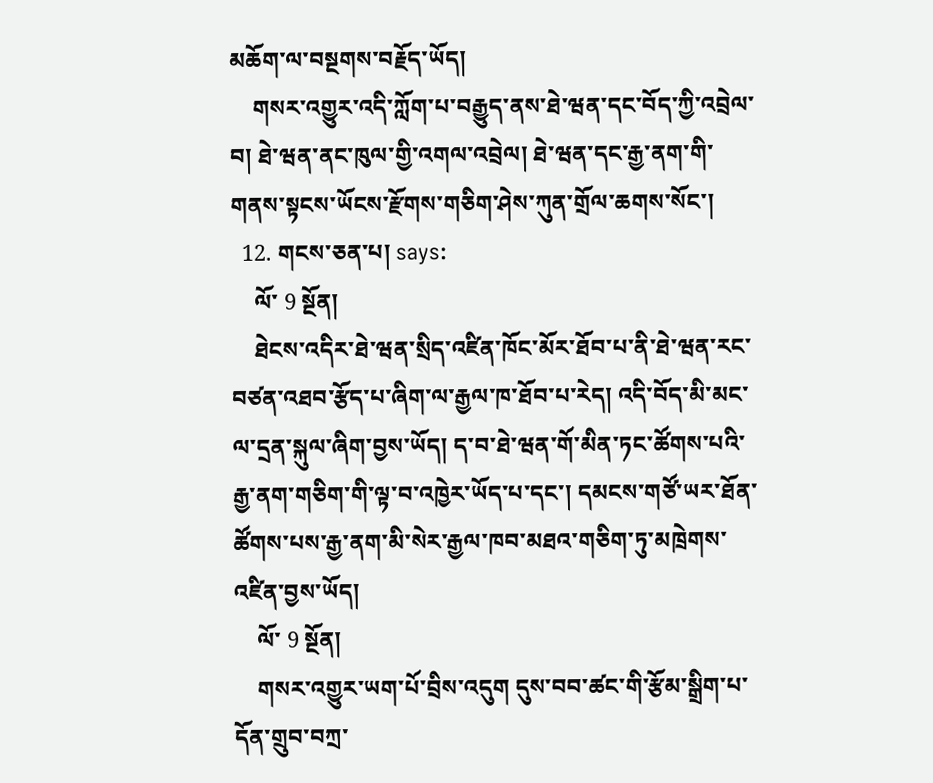མཆོག་ལ་བསྔགས་བརྗོད་ཡོད།
    གསར་འགྱུར་འདི་ཀློག་པ་བརྒྱུད་ནས་ཐེ་ཝན་དང་བོད་ཀྱི་འབྲེལ་བ། ཐེ་ཝན་ནང་ཁུལ་གྱི་འགལ་འབྲེལ། ཐེ་ཝན་དང་རྒྱ་ནག་གི་གནས་སྟངས་ཡོངས་རྫོགས་གཅིག་ཤེས་ཀུན་གྲོལ་ཆགས་སོང་།
  12. གངས་ཅན་པ། says:
    ལོ་ 9 སྔོན།
    ཐེངས་འདིར་ཐེ་ཝན་སྲིད་འཛིན་ཁོང་མོར་ཐོབ་པ་ནི་ཐེ་ཝན་རང་བཙན་འཐབ་རྩོད་པ་ཞིག་ལ་རྒྱལ་ཁ་ཐོབ་པ་རེད། འདི་བོད་མི་མང་ལ་དྲན་སྐུལ་ཞིག་བྱས་ཡོད། ད་བ་ཐེ་ཝན་གོ་མིན་ཏང་ཚོགས་པའི་རྒྱ་ནག་གཅིག་གི་ལྟ་བ་འཁྱེར་ཡོད་པ་དང་། དམངས་གཙོ་ཡར་ཐོན་ཚོགས་པས་རྒྱ་ནག་མི་སེར་རྒྱལ་ཁབ་མཐའ་གཅིག་ཏུ་མཁྲེགས་འཛིན་བྱས་ཡོད།
    ལོ་ 9 སྔོན།
    གསར་འགྱུར་ཡག་པོ་བྲིས་འདུག དུས་བབ་ཚང་གི་རྩོམ་སྒྲིག་པ་དོན་གྲུབ་བཀྲ་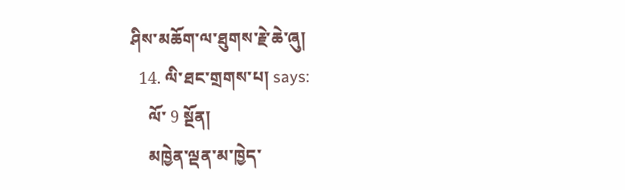ཤིས་མཆོག་ལ་ཐུགས་རྗེ་ཆེ་ཞུ།
  14. ལི་ཐང་གྲགས་པ། says:
    ལོ་ 9 སྔོན།
    མཁྱེན་ལྡན་མ་ཁྱེད་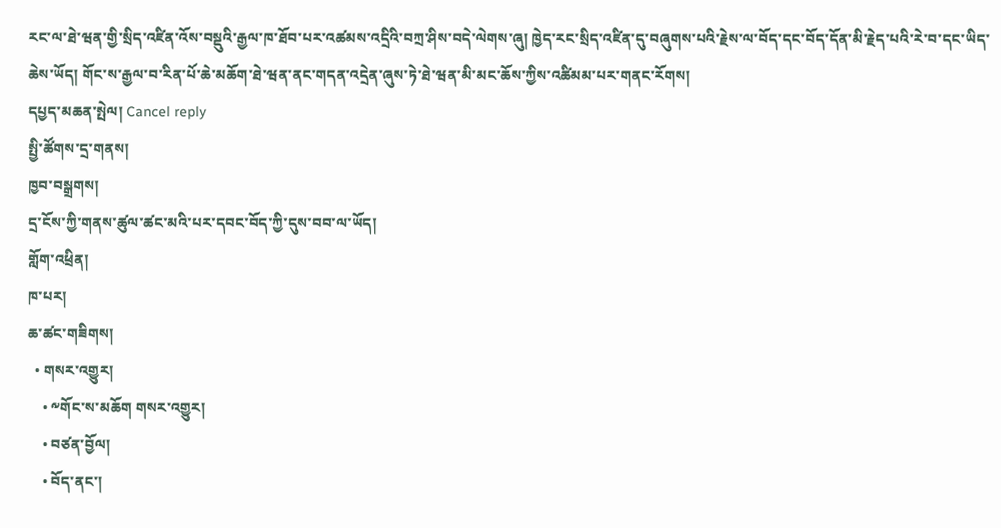རང་ལ་ཐེ་ཝན་གྱི་སྲིད་འཛིན་འོས་བསྡུའི་རྒྱལ་ཁ་ཐོབ་པར་འཚམས་འདྲིའི་བཀྲ་ཤིས་བདེ་ལེགས་ཞུ། ཁྱེད་རང་སྲིད་འཛིན་དུ་བཞུགས་པའི་རྗེས་ལ་བོད་དང་བོད་དོན་མི་རྗེད་པའི་རེ་བ་དང་ཡིད་ཆེས་ཡོད། གོང་ས་རྒྱལ་བ་རིན་པོ་ཆེ་མཆོག་ཐེ་ཝན་ནང་གདན་འདྲེན་ཞུས་ཏེ་ཐེ་ཝན་མི་མང་ཆོས་ཀྱིས་འཚིམམ་པར་གནང་རོགས།
དཔྱད་མཆན་སྤེལ། Cancel reply
སྤྱི་ཚོགས་དྲ་གནས།
ཁྱབ་བསྒྲགས།
དྲ་ངོས་ཀྱི་གནས་ཚུལ་ཚང་མའི་པར་དབང་བོད་ཀྱི་དུས་བབ་ལ་ཡོད།
གློག་འཕྲིན།
ཁ་པར།
ཆ་ཚང་གཟིགས།
  • གསར་འགྱུར།
    • ༸གོང་ས་མཆོག གསར་འགྱུར།
    • བཙན་བྱོལ།
    • བོད་ནང་།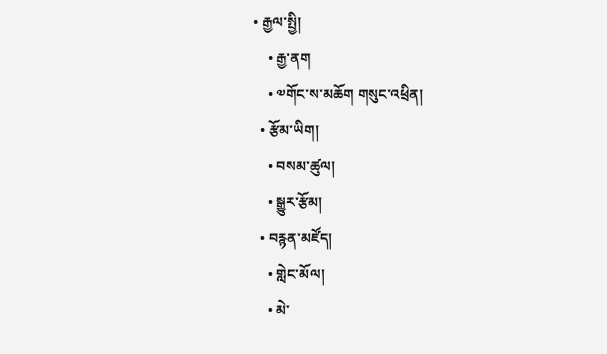• རྒྱལ་སྤྱི།
    • རྒྱ་ནག
    • ༧གོང་ས་མཆོག གསུང་འཕྲིན།
  • རྩོམ་ཡིག།
    • བསམ་ཚུལ།
    • སྒྱུར་རྩོམ།
  • བརྙན་མཛོད།
    • གླེང་མོལ།
    • མེ་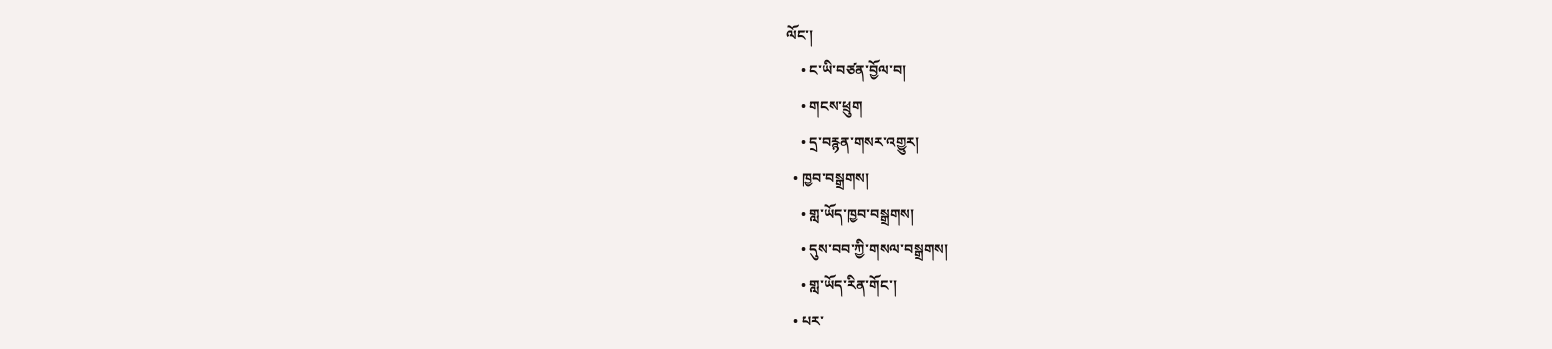ལོང་།
    • ང་ཡི་བཙན་བྱོལ་བ།
    • གངས་ཕྲུག
    • དྲ་བརྙན་གསར་འགྱུར།
  • ཁྱབ་བསྒྲགས།
    • གླ་ཡོད་ཁྱབ་བསྒྲགས།
    • དུས་བབ་ཀྱི་གསལ་བསྒྲགས།
    • གླ་ཡོད་རིན་གོང་།
  • པར་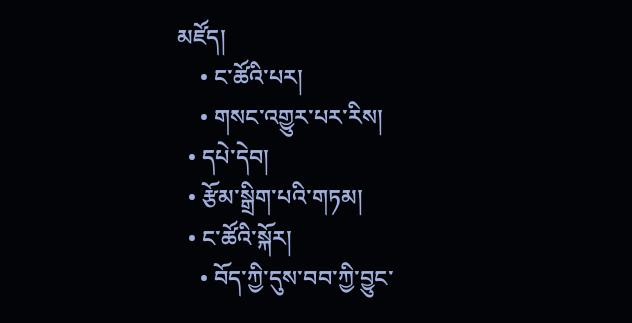མཛོད།
    • ང་ཚོའི་པར།
    • གསང་འགྱུར་པར་རིས།
  • དཔེ་དེབ།
  • རྩོམ་སྒྲིག་པའི་གཏམ།
  • ང་ཚོའི་སྐོར།
    • བོད་ཀྱི་དུས་བབ་ཀྱི་བྱུང་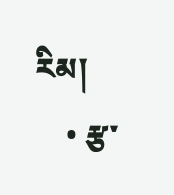རིམ།
    • རྩ་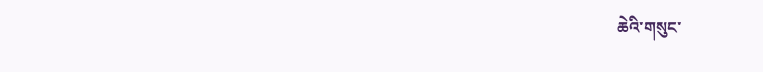ཆེའི་གསུང་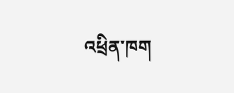འཕྲིན་ཁག